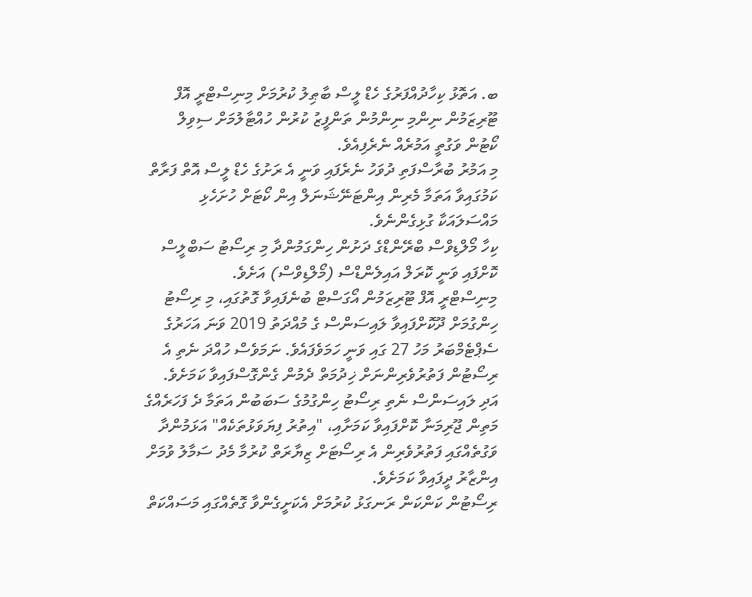ބ. އަތޮޅު ކިހާދުއްފަރުގެ ހެޑް ލީސް ބާޠިލު ކުރުމަށް މިނިސްޓްރީ އޮފް ޓޫރިޒަމުން ނިންމި ނިންމުން ތަންފީޒު ކުރުން ހުއްޓާލުމަށް ސިވިލް ކޯޓުން ވަގުތީ އަމުރެއް ނެރެފިއެވެ.
މި އަމުރު ބުރާސްފަތި ދުވަހު ނެރެފައި ވަނީ އެ ރަށުގެ ހެޑް ލީސް އޮތް ފަރާތް ކަމުގައިވާ އަތަމާ މެރިން އިންޓަނޭޝަނަލް އިން ކޯޓަށް ހުށަހެޅި މައްސަލައަކާ ގުޅިގެންނެވެ.
ކިހާ މޯލްޑިވްސް ބްރޭންޑްގެ ދަށުން ހިންގަމުންދާ މި ރިސޯޓު ސަބްލީސް ކޮށްފައި ވަނީ ކޮރަލް އައިލެންޑްސް (މޯލްޑިވްސް) އަށެވެ.
މިނިސްޓްރީ އޮފް ޓޫރިޒަމުން އޯގަސްޓް ބުނެފައިވާ ގޮތުގައި، މި ރިސޯޓު ހިންގުމަށް ދޫކޮށްފައިވާ ލައިސަންސް ގެ މުއްދަތު 2019 ވަނަ އަހަރުގެ ސެޕްޓެމްބަރު މަހު 27 ގައި ވަނީ ހަމަވެފައެވެ. ނަމަވެސް ހުއްދަ ނެތި އެ ރިސޯޓުން ފަތުރުވެރިންނަށް ޚިދުމަތް ދެމުން ގެންގޮސްފައިވާ ކަމަށެވެ. އަދި ލައިސަންސް ނެތި ރިސޯޓު ހިންގުމުގެ ސަބަބުން އަތަމާ ދެ ފަހަރެއްގެ މަތިން ޖޫރިމަނާ ކޮށްފައިވާ ކަމަށާއި، "އިތުރު ފިޔަވަޅުތަކެއް" އަޅަމުންދާ ވަގުތެއްގައި ފަތުރުވެރިން އެ ރިސޯޓަށް ޒިޔާރަތް ކުރުމާ މެދު ސަމާލު ވުމަށް އިންޒާރު ދީފައިވާ ކަމަށެވެ.
ރިސޯޓުން ކަންކަން ރަނގަޅު ކުރުމަށް އެކަށީގެންވާ ގޮތެއްގައި މަސައްކަތް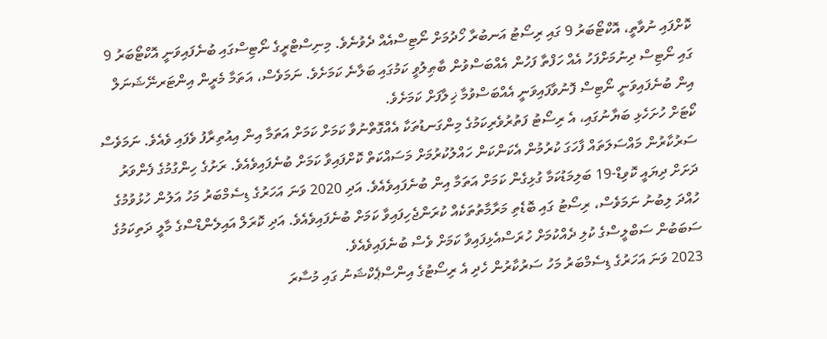ކޮށްފައި ނުވާތީ، އޮކްޓޯބަރު 9 ގައި ރިސޯޓު އަނބުރާ ހޯދުމަށް ނޯޓިސްއެއް ދެވުނެވެ. މިނިސްޓްރީގެ ނޯޓިސްގައި ބުނެފައިވަނީ އޮކްޓޯބަރު 9 ގައި ނޯޓިސް ދިނުމަށްފަހު އެއް ހަފްތާ ފަހުން އެއްބަސްވުން ބާޠިލުވީ ކަމުގައި ބަލާނެ ކަމަށެވެ. ނަމަވެސް، އަތަމާ މެރީން އިންޓަރނޭޝަނަލް އިން ބުނެފައިވަނީ ނޯޓިސް ފޮނުވާފައިވަނީ އެއްބަސްވުމާ ޚިލާފަށް ކަމަށެވެ.
ކޯޓަށް ހުށަހެޅި ބަޔާނުގައި، އެ ރިސޯޓު ފަތުރުވެރިކަމުގެ މިންގަނޑުތަކާ އެއްގޮތްނުވާ ކަމަށް ކަމަށް އަތަމާ އިން އިއުތިރާފު ވެފައި ވެއެވެ. ނަމަވެސް ސަރުކާރުން މައްސަލަތައް ފާހަގަ ކުރުމުން އެކަންކަން ހައްލުކުރުމަށް މަސައްކަތް ކޮށްފައިވާ ކަމަށް ބުނެފައިވެއެވެ. ރަށުގެ ހިންގުމުގެ ފެންވަރު ދަށަށް ދިޔައީ ކޮވިޑް-19 ބަލިމަޑުކަމާ ގުޅިގެން ކަމަށް އަތަމާ އިން ބުނެފައިވެއެވެ. އަދި 2020 ވަނަ އަހަރުގެ ޑިސެމްބަރު މަހު އަލުން ހުޅުވުމުގެ ހުއްދަ ލިބުނު ނަމަވެސް، ރިސޯޓު ގައި ބޮޑެތި މަރާމާތުތަކެއް ކުރަންޖެހިފައިވާ ކަމަށް ބުނެފައިވެއެވެ. އަދި ކޮރަލް އައިލެންޑްސްގެ މާލީ ދަތިކަމުގެ ސަބަބުން ސަބްލީސްގެ ކުލި ދެއްކުމަށް ހުރަސްއެޅިފައިވާ ކަމަށް ވެސް ބުނެފައިވެއެވެ.
2023 ވަނަ އަހަރުގެ ޑިސެމްބަރު މަހު ސަރުކާރުން ހެދި އެ ރިސޯޓުގެ އިންސްޕެކްޝަނު ގައި މުސާރަ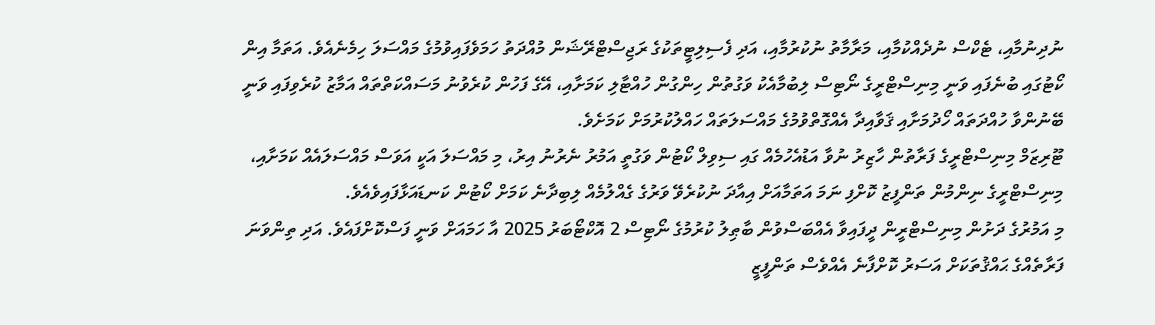ނުދިނުމާއި، ޓެކްސް ނުދެއްކުމާއި، މަރާމާތު ނުކުރުމާއި، އަދި ފެސިލިޓީތަކުގެ ރަޖިސްޓްރޭޝަން މުއްދަތު ހަމަވެފައިވުމުގެ މައްސަލަ ހިމެނެއެވެ. އަތަމާ އިން ކޯޓުގައި ބުނެފައި ވަނީ މިނިސްޓްރީގެ ނޯޓިސް ލިބުމާއެކު ވަގުތުން ހިންގުން ހުއްޓާލި ކަމަށާއި، އޭގެ ފަހުން ކުރެވުނު މަސައްކަތްތައް އަމާޒު ކުރެވިފައި ވަނީ ބޭނުންވާ ހުއްދަތައް ހޯދުމަށާއި ޤަވާއިދާ އެއްގޮތްވުމުގެ މައްސަލަތައް ހައްލުކުރުމަށް ކަމަށެވެ.
ޓޫރިޒަމް މިނިސްޓްރީގެ ފަރާތުން ހާޒިރު ނުވާ އަޑުއެހުމެއް ގައި ސިވިލް ކޯޓުން ވަގުތީ އަމުރު ނެރުނު އިރު، މި މައްސަލަ އަކީ އަވަސް މައްސަލައެއް ކަމަށާއި، މިނިސްޓްރީގެ ނިންމުން ތަންފީޒު ކޮށްފި ނަމަ އަތަމާއަށް އިއާދަ ނުކުރެވޭ ވަރުގެ ގެއްލުމެއް ލިބިދާނެ ކަމަށް ކޯޓުން ކަނޑައަޅާފައިވެއެވެ.
މި އަމުރުގެ ދަށުން މިނިސްޓްރީން ދީފައިވާ އެއްބަސްވުން ބާޠިލު ކުރުމުގެ ނޯޓިސް 2 އޮކްޓޯބަރު 2025 އާ ހަމައަށް ވަނީ ފަސްކޮށްފައެވެ. އަދި ތިންވަނަ ފަރާތެއްގެ ޙައްޤުތަކަށް އަސަރު ކޮށްފާނެ އެއްވެސް ތަންފީޒީ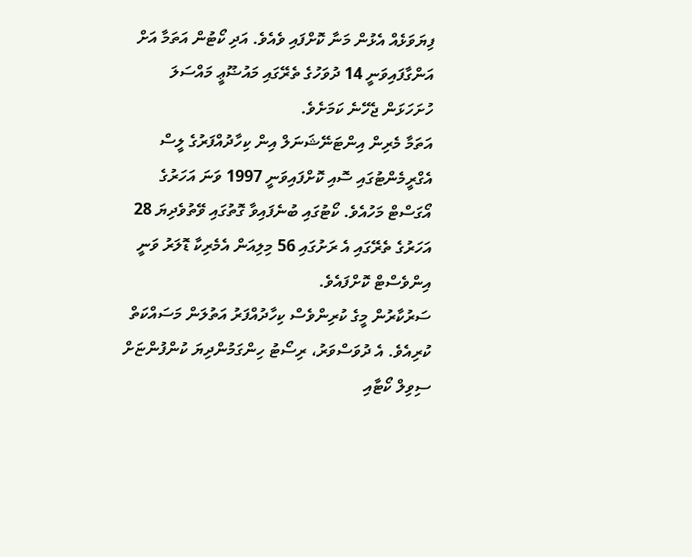ފިޔަވަޅެއް އެޅުން މަނާ ކޮށްފައި ވެއެވެ. އަދި ކޯޓުން އަތަމާ އަށް އަންގާފައިވަނީ 14 ދުވަހުގެ ތެރޭގައި މައުޟޫޢީ މައްސަލަ ހުށަހަޅަން ޖެހޭނެ ކަމަށެވެ.
އަތަމާ މެރިން އިންޓަނޭޝަނަލް އިން ކިހާދުއްފަރުގެ ލީސް އެގްރީމެންޓުގައި ސޮއި ކޮށްފައިވަނީ 1997 ވަނަ އަހަރުގެ އޯގަސްޓް މަހުއެވެ. ކޯޓުގައި ބުނެފައިވާ ގޮތުގައި ވޭތުވެދިޔަ 28 އަހަރުގެ ތެރޭގައި އެ ރަށުގައި 56 މިލިއަން އެމެރިކާ ޑޮލަރު ވަނީ އިންވެސްޓް ކޮށްފައެވެ.
ސަރުކާރުން މީގެ ކުރިންވެސް ކިހާދުއްފަރު އަތުލަން މަސައްކަތް ކުރިއެވެ. އެ ދުވަސްވަރު، ރިސޯޓު ހިންގަމުންދިޔަ ކުންފުންޏަށް ސިވިލް ކޯޓާއި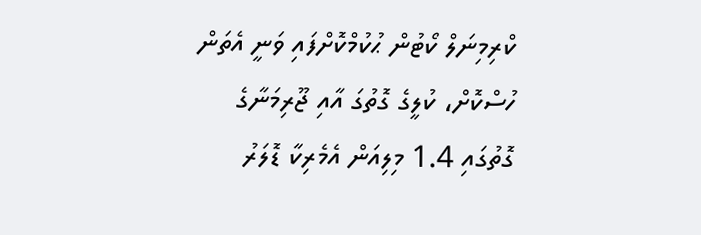ކްރިމިނަލް ކޯޓުން ޙުކުމްކޮށްފައި ވަނީ އެތަން ހުސްކޮށް، ކުލީގެ ގޮތުގަ އާއި ޖޫރިމަނާގެ ގޮތުގައި 1.4 މިލިއަން އެމެރިކާ ޑޮލަރު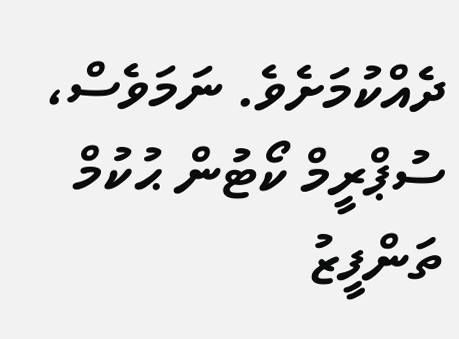ދެއްކުމަށެވެ. ނަމަވެސް، ސުޕްރީމް ކޯޓުން ޙުކުމް ތަންފީޒު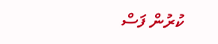ކުރުން ފަސް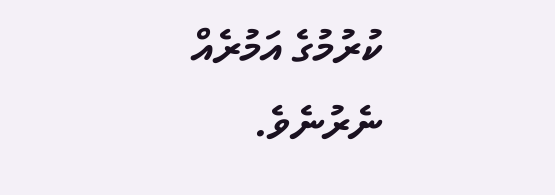ކުރުމުގެ އަމުރެއް ނެރުނެވެ.